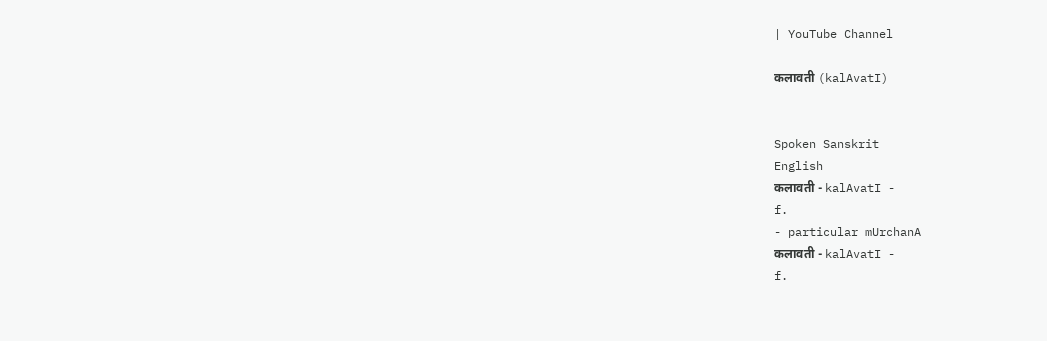| YouTube Channel

कलावती (kalAvatI)


Spoken Sanskrit
English
कलावती - kalAvatI -
f.
- particular mUrchanA
कलावती - kalAvatI -
f.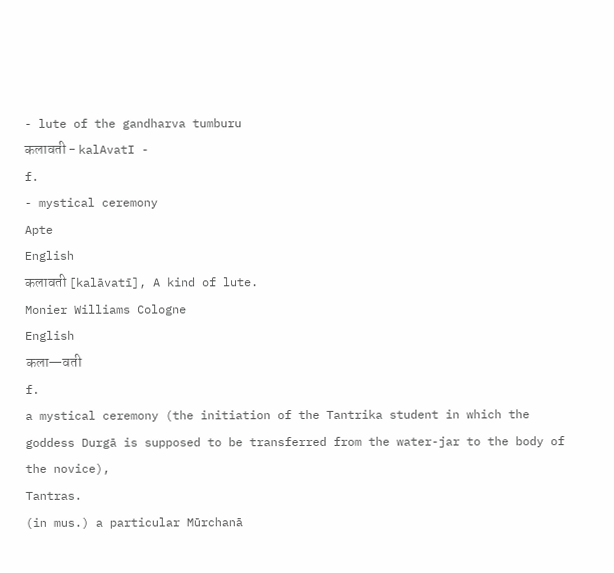- lute of the gandharva tumburu
कलावती - kalAvatI -
f.
- mystical ceremony
Apte
English
कलावती [kalāvatī], A kind of lute.
Monier Williams Cologne
English
कला—वती
f.
a mystical ceremony (the initiation of the Tantrika student in which the goddess Durgā is supposed to be transferred from the water-jar to the body of the novice),
Tantras.
(in mus.) a particular Mūrchanā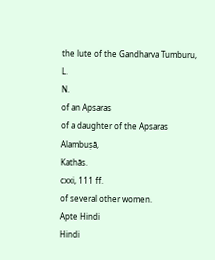the lute of the Gandharva Tumburu,
L.
N.
of an Apsaras
of a daughter of the Apsaras Alambuṣā,
Kathās.
cxxi, 111 ff.
of several other women.
Apte Hindi
Hindi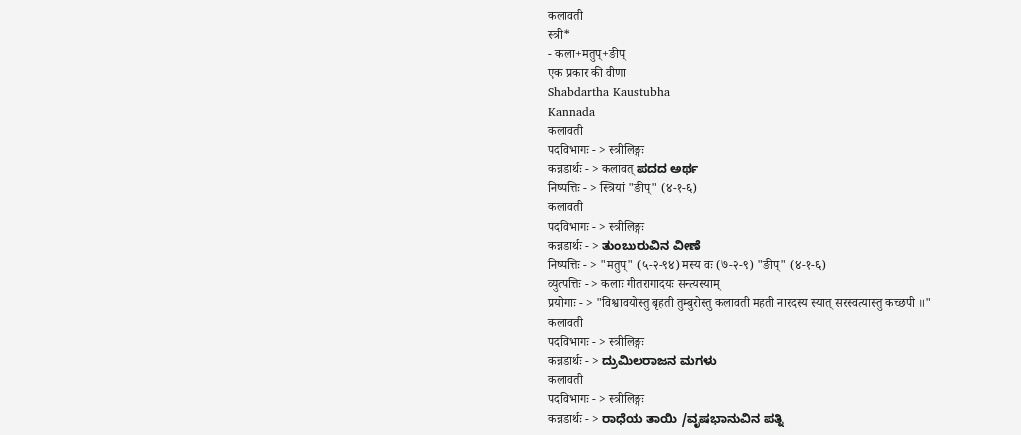कलावती
स्त्री*
- कला+मतुप्+ङीप्
एक प्रकार की वीणा
Shabdartha Kaustubha
Kannada
कलावती
पदविभागः - > स्त्रीलिङ्गः
कन्नडार्थः - > कलावत् ಪದದ ಅರ್ಥ
निष्पत्तिः - > स्त्रियां "ङीप्" (४-१-६)
कलावती
पदविभागः - > स्त्रीलिङ्गः
कन्नडार्थः - > ತುಂಬುರುವಿನ ವೀಣೆ
निष्पत्तिः - > "मतुप्" (५-२-९४) मस्य वः (७-२-९) "ङीप्" (४-१-६)
व्युत्पत्तिः - > कलाः गीतरागादयः सन्त्यस्याम्
प्रयोगाः - > "विश्वावयोस्तु बृहती तुम्बुरोस्तु कलावती महती नारदस्य स्यात् सरस्वत्यास्तु कच्छपी ॥"
कलावती
पदविभागः - > स्त्रीलिङ्गः
कन्नडार्थः - > ದ್ರುಮಿಲರಾಜನ ಮಗಳು
कलावती
पदविभागः - > स्त्रीलिङ्गः
कन्नडार्थः - > ರಾಧೆಯ ತಾಯಿ /ವೃಷಭಾನುವಿನ ಪತ್ನಿ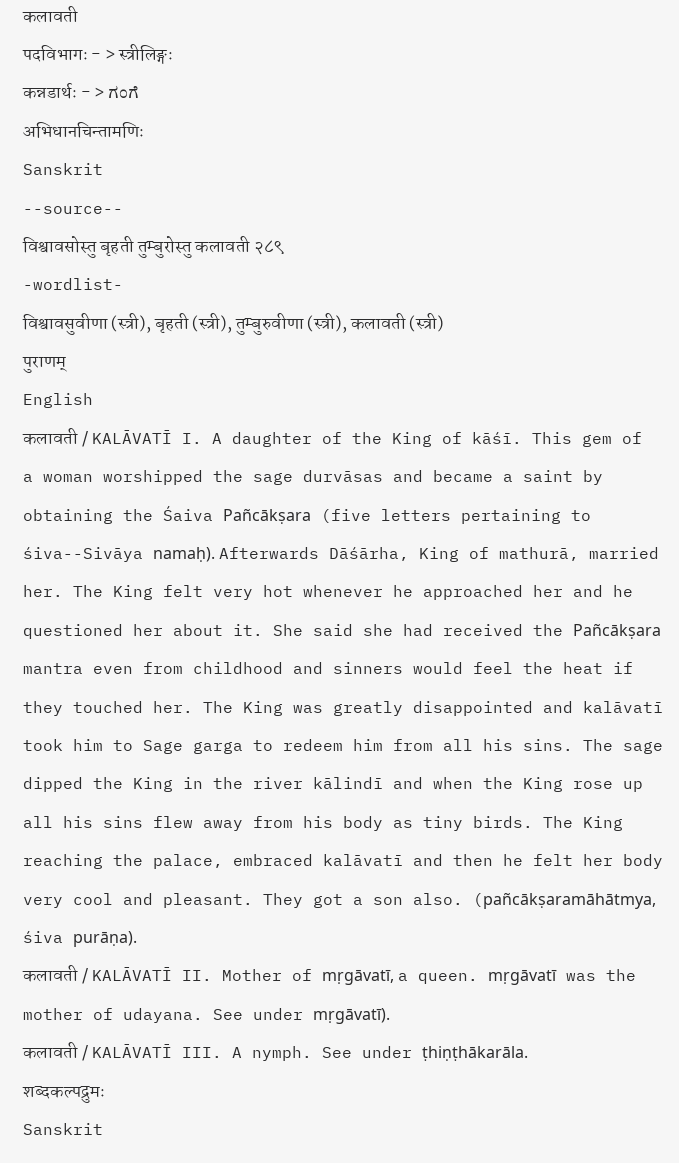कलावती
पदविभागः - > स्त्रीलिङ्गः
कन्नडार्थः - > ಗಂಗೆ
अभिधानचिन्तामणिः
Sanskrit
--source--
विश्वावसोस्तु बृहती तुम्बुरोस्तु कलावती २८९
-wordlist-
विश्वावसुवीणा (स्त्री), बृहती (स्त्री), तुम्बुरुवीणा (स्त्री), कलावती (स्त्री)
पुराणम्
English
कलावती / KALĀVATĪ I. A daughter of the King of kāśī. This gem of a woman worshipped the sage durvāsas and became a saint by obtaining the Śaiva Pañcākṣara (five letters pertaining to śiva--Sivāya namaḥ). Afterwards Dāśārha, King of mathurā, married her. The King felt very hot whenever he approached her and he questioned her about it. She said she had received the Pañcākṣara mantra even from childhood and sinners would feel the heat if they touched her. The King was greatly disappointed and kalāvatī took him to Sage garga to redeem him from all his sins. The sage dipped the King in the river kālindī and when the King rose up all his sins flew away from his body as tiny birds. The King reaching the palace, embraced kalāvatī and then he felt her body very cool and pleasant. They got a son also. (pañcākṣaramāhātmya, śiva purāṇa).
कलावती / KALĀVATĪ II. Mother of mṛgāvatī, a queen. mṛgāvatī was the mother of udayana. See under mṛgāvatī).
कलावती / KALĀVATĪ III. A nymph. See under ṭhiṇṭhākarāla.
शब्दकल्पद्रुमः
Sanskrit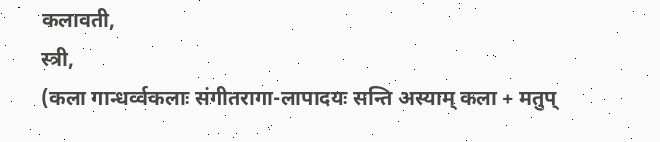कलावती,
स्त्री,
(कला गान्धर्व्वकलाः संगीतरागा-लापादयः सन्ति अस्याम् कला + मतुप्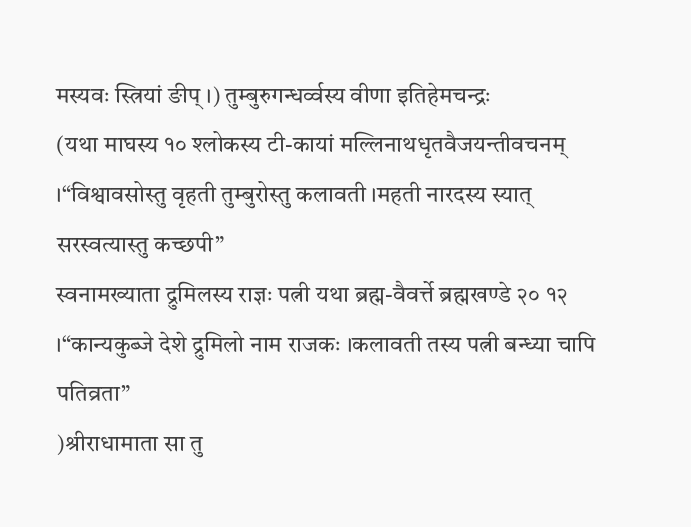मस्यवः स्त्रियां ङीप् ।) तुम्बुरुगन्धर्व्वस्य वीणा इतिहेमचन्द्रः
(यथा माघस्य १० श्लोकस्य टी-कायां मल्लिनाथधृतवैजयन्तीवचनम् ।“विश्वावसोस्तु वृहती तुम्बुरोस्तु कलावती ।महती नारदस्य स्यात् सरस्वत्यास्तु कच्छपी”
स्वनामख्याता द्रुमिलस्य राज्ञः पत्नी यथा ब्रह्म-वैवर्त्ते ब्रह्मखण्डे २० १२ ।“कान्यकुब्जे देशे द्रुमिलो नाम राजकः ।कलावती तस्य पत्नी बन्ध्या चापि पतिव्रता”
)श्रीराधामाता सा तु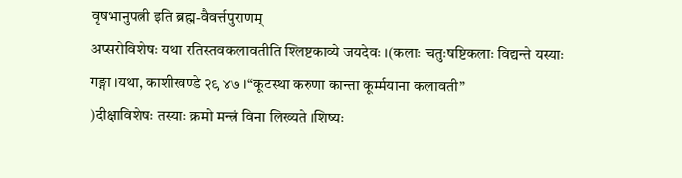वृषभानुपत्नी इति ब्रह्म-वैवर्त्तपुराणम्
अप्सरोविशेषः यथा रतिस्तवकलावतीति श्लिष्टकाव्ये जयदेवः ।(कलाः चतुःषष्टिकलाः विद्यन्ते यस्याः गङ्गा ।यथा, काशीखण्डे २९ ४७ ।“कूटस्था करुणा कान्ता कूर्म्मयाना कलावती”
)दीक्षाविशेषः तस्याः क्रमो मन्त्रं विना लिख्यते ।शिष्यः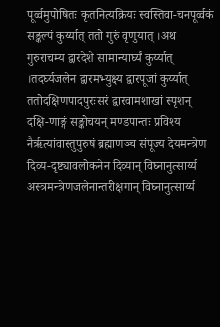पूर्व्वमुपोषितः कृतनित्यक्रियः स्वस्तिवा-चनपूर्व्वकं सङ्कल्पं कुर्य्यात् ततो गुरुं वृणुयात् ।अथ गुरुराचम्य द्वारदेशे सामान्यार्घ्यं कुर्य्यात् ।तदर्घ्यजलेन द्वारमभ्युक्ष्य द्वारपूजां कुर्य्यात् ततोदक्षिणपादपुरःसरं द्वारवामशाखां स्पृशन् दक्षि-णाङ्गं सङ्कोचयन् मण्डपान्तः प्रविश्य नैरृत्यांवास्तुपुरुषं ब्रह्माणञ्च संपूज्य देयमन्त्रेण दिव्य-दृष्ट्यावलोकनेन दिव्यान् विघ्नानुत्सार्य्य अस्त्रमन्त्रेणजलेनान्तरीक्षगान् विघ्नानुत्सार्य्य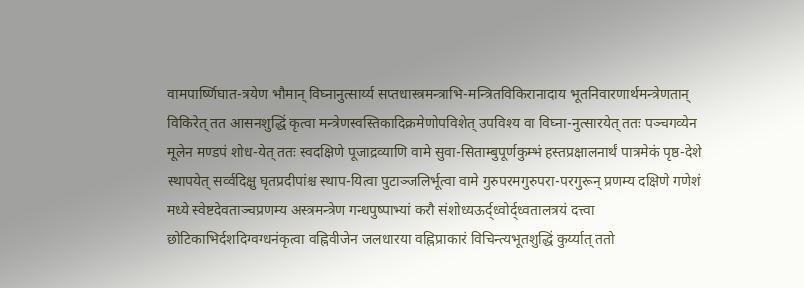वामपार्ष्णिघात-त्रयेण भौमान् विघ्नानुत्सार्य्य सप्तधास्त्रमन्त्राभि-मन्त्रितविकिरानादाय भूतनिवारणार्थमन्त्रेणतान् विकिरेत् तत आसनशुद्धिं कृत्वा मन्त्रेणस्वस्तिकादिक्रमेणोपविशेत् उपविश्य वा विघ्ना-नुत्सारयेत् ततः पञ्चगव्येन मूलेन मण्डपं शोध-येत् ततः स्वदक्षिणे पूजाद्रव्याणि वामे सुवा-सिताम्बुपूर्णकुम्भं हस्तप्रक्षालनार्थं पात्रमेकं पृष्ठ-देशे स्थापयेत् सर्व्वदिक्षु घृतप्रदीपांश्च स्थाप-यित्वा पुटाञ्जलिर्भूत्वा वामे गुरुपरमगुरुपरा-परगुरून् प्रणम्य दक्षिणे गणेशं मध्ये स्वेष्टदेवताञ्चप्रणम्य अस्त्रमन्त्रेण गन्धपुष्पाभ्यां करौ संशोध्यऊर्द्ध्वोर्द्ध्वतालत्रयं दत्त्वा छोटिकाभिर्दशदिग्वग्धनंकृत्वा वह्निवीजेन जलधारया वह्निप्राकारं विचिन्त्यभूतशुद्धिं कुर्य्यात् ततो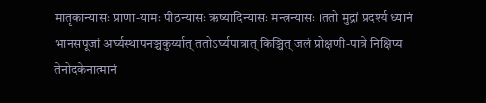मातृकान्यासः प्राणा-यामः पीठन्यासः ऋष्यादिन्यासः मन्त्रन्यासः ।ततो मुद्रां प्रदर्श्य ध्यानं भानसपूजां अर्घ्यस्थापनञ्चकुर्य्यात् ततोऽर्घ्यपात्रात् किञ्चित् जलं प्रोक्षणी-पात्रे निक्षिप्य तेनोदकेनात्मानं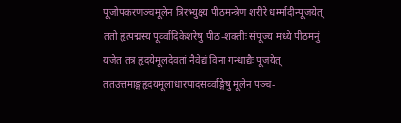पूजोपकरणञ्चमूलेन त्रिरभ्युक्ष्य पीठमन्त्रेण शरीरे धर्म्मादीन्पूजयेत् ततो हृत्पद्मस्य पूर्व्वादिकेशरेषु पीठ-शक्तीः संपूज्य मध्ये पीठमनुं यजेत तत्र हृदयेमूलदेवतां नैवेद्यं विना गन्धाद्यैः पूजयेत् ततउत्तमाङ्गहृदयमूलाधारपादसर्व्वाङ्गेषु मूलेन पञ्च-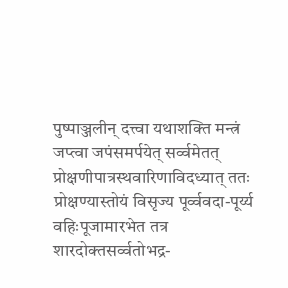पुष्पाञ्जलीन् दत्त्वा यथाशक्ति मन्त्रं जप्त्वा जपंसमर्पयेत् सर्व्वमेतत् प्रोक्षणीपात्रस्थवारिणाविदध्यात् ततः प्रोक्षण्यास्तोयं विसृज्य पूर्व्ववदा-पूर्य्य वहिःपूजामारभेत तत्र शारदोक्तसर्व्वतोभद्र-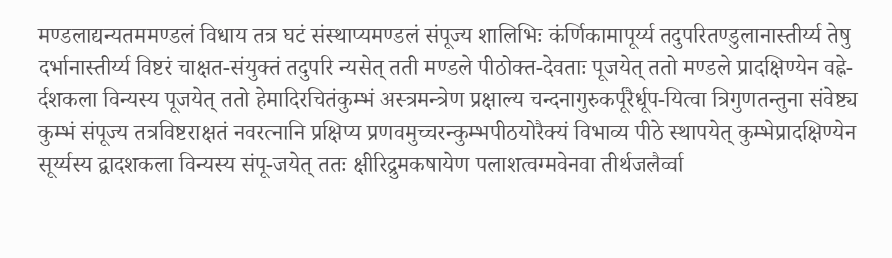मण्डलाद्यन्यतममण्डलं विधाय तत्र घटं संस्थाप्यमण्डलं संपूज्य शालिभिः कंर्णिकामापूर्य्य तदुपरितण्डुलानास्तीर्य्य तेषु दर्भानास्तीर्य्य विष्टरं चाक्षत-संयुक्तं तदुपरि न्यसेत् तती मण्डले पीठोक्त-देवताः पूजयेत् ततो मण्डले प्रादक्षिण्येन वह्ने-र्दशकला विन्यस्य पूजयेत् ततो हेमादिरचितंकुम्भं अस्त्रमन्त्रेण प्रक्षाल्य चन्दनागुरुकर्पूरैर्धूप-यित्वा त्रिगुणतन्तुना संवेष्ट्य कुम्भं संपूज्य तत्रविष्टराक्षतं नवरत्नानि प्रक्षिप्य प्रणवमुच्चरन्कुम्भपीठयोरैक्यं विभाव्य पीठे स्थापयेत् कुम्भेप्रादक्षिण्येन सूर्य्यस्य द्वादशकला विन्यस्य संपू-जयेत् ततः क्षीरिद्रुमकषायेण पलाशत्वग्मवेनवा तीर्थजलैर्व्वा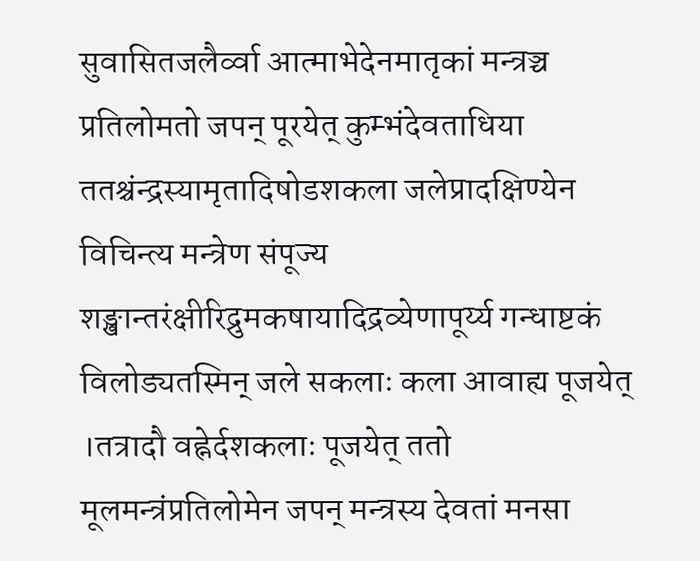सुवासितजलैर्व्वा आत्माभेदेनमातृकां मन्त्रञ्च प्रतिलोमतो जपन् पूरयेत् कुम्भंदेवताधिया ततश्चंन्द्रस्यामृतादिषोडशकला जलेप्रादक्षिण्येन विचिन्त्य मन्त्रेण संपूज्य शङ्खान्तरंक्षीरिद्रुमकषायादिद्रव्येणापूर्य्य गन्धाष्टकं विलोड्यतस्मिन् जले सकलाः कला आवाह्य पूजयेत् ।तत्रादौ वह्नेर्दशकलाः पूजयेत् ततो मूलमन्त्रंप्रतिलोमेन जपन् मन्त्रस्य देवतां मनसा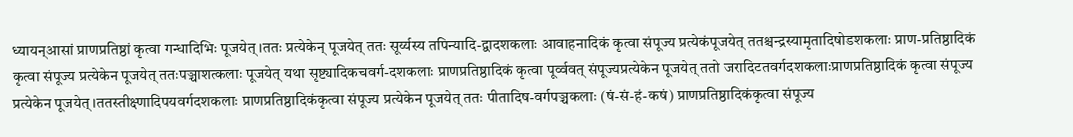ध्यायन्आसां प्राणप्रतिष्ठां कृत्वा गन्धादिभिः पूजयेत् ।ततः प्रत्येकेन् पूजयेत् ततः सूर्य्यस्य तपिन्यादि-द्वादशकलाः आवाहनादिकं कृत्वा संपूज्य प्रत्येकंपूजयेत् ततश्चन्द्रस्यामृतादिषोडशकलाः प्राण-प्रतिष्ठादिकं कृत्वा संपूज्य प्रत्येकेन पूजयेत् ततःपञ्चाशत्कलाः पूजयेत् यथा सृष्ट्यादिकचवर्ग-दशकलाः प्राणप्रतिष्ठादिकं कृत्वा पूर्व्ववत् संपूज्यप्रत्येकेन पूजयेत् ततो जरादिटतवर्गदशकलाःप्राणप्रतिष्ठादिकं कृत्वा संपूज्य प्रत्येकेन पूजयेत् ।ततस्तीक्ष्णादिपयवर्गदशकलाः प्राणप्रतिष्ठादिकंकृत्वा संपूज्य प्रत्येकेन पूजयेत् ततः पीतादिष-वर्गपञ्चकलाः (षं-सं-हं-कषं) प्राणप्रतिष्ठादिकंकृत्वा संपूज्य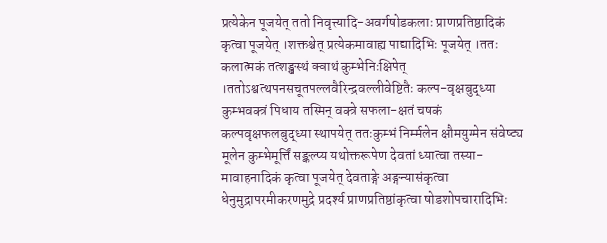प्रत्येकेन पूजयेत् ततो निवृत्त्यादि-अवर्गषोडकलाः प्राणप्रतिष्ठादिकं कृत्वा पूजयेत् ।शक्तश्चेत् प्रत्येकमावाह्य पाद्यादिभिः पूजयेत् ।ततः कलात्मकं तत्शङ्खस्थं क्वाथं कुम्भेनिःक्षिपेत् ।ततोऽश्वत्थपनसचूतपल्लवैरिन्द्रवल्लीवेष्टितैः कल्प-वृक्षबुद्ध्या कुम्भवक्त्रं पिधाय तस्मिन् वक्त्रे सफला-क्षतं चषकं कल्पवृक्षफलबुद्ध्या स्थापयेत् ततःकुम्भं निर्म्मलेन क्षौमयुग्मेन संवेष्ट्य मूलेन कुम्भेमूर्त्तिं सङ्कल्प्य यथोक्तरूपेण देवतां ध्यात्वा तस्या-मावाहनादिकं कृत्वा पूजयेत् देवताङ्गे अङ्गन्यासंकृत्वा धेनुमुद्रापरमीकरणमुद्रे प्रदर्श्य प्राणप्रतिष्ठांकृत्वा षोडशोपचारादिभिः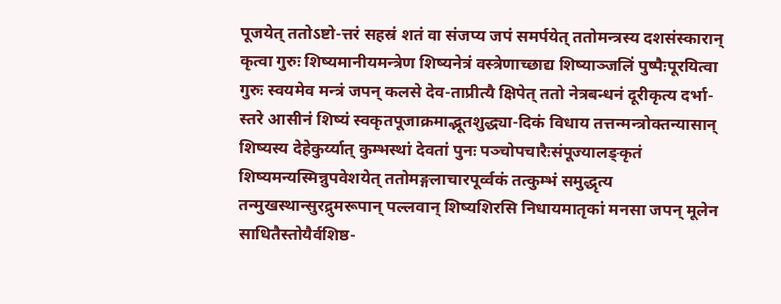पूजयेत् ततोऽष्टो-त्तरं सहस्रं शतं वा संजप्य जपं समर्पयेत् ततोमन्त्रस्य दशसंस्कारान् कृत्वा गुरुः शिष्यमानीयमन्त्रेण शिष्यनेत्रं वस्त्रेणाच्छाद्य शिष्याञ्जलिं पुष्पैःपूरयित्वा गुरुः स्वयमेव मन्त्रं जपन् कलसे देव-ताप्रीत्यै क्षिपेत् ततो नेत्रबन्धनं दूरीकृत्य दर्भा-स्तरे आसीनं शिष्यं स्वकृतपूजाक्रमाद्भूतशुद्ध्या-दिकं विधाय तत्तन्मन्त्रोक्तन्यासान् शिष्यस्य देहेकुर्य्यात् कुम्भस्थां देवतां पुनः पञ्चोपचारैःसंपूज्यालङ्कृतं शिष्यमन्यस्मिन्नुपवेशयेत् ततोमङ्गलाचारपूर्व्वकं तत्कुम्भं समुद्धृत्य तन्मुखस्थान्सुरद्रुमरूपान् पल्लवान् शिष्यशिरसि निधायमातृकां मनसा जपन् मूलेन साधितैस्तोयैर्वशिष्ठ-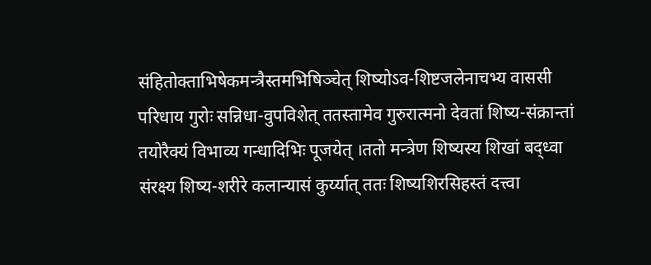संहितोक्ताभिषेकमन्त्रैस्तमभिषिञ्चेत् शिष्योऽव-शिष्टजलेनाचभ्य वाससी परिधाय गुरोः सन्निधा-वुपविशेत् ततस्तामेव गुरुरात्मनो देवतां शिष्य-संक्रान्तां तयोरैक्यं विभाव्य गन्धादिभिः पूजयेत् ।ततो मन्त्रेण शिष्यस्य शिखां बद्ध्वा संरक्ष्य शिष्य-शरीरे कलान्यासं कुर्य्यात् ततः शिष्यशिरसिहस्तं दत्त्वा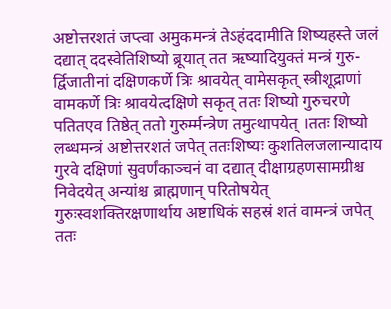अष्टोत्तरशतं जप्त्वा अमुकमन्त्रं तेऽहंददामीति शिष्यहस्ते जलं दद्यात् ददस्वेतिशिष्यो ब्रूयात् तत ऋष्यादियुक्तं मन्त्रं गुरु-र्द्विजातीनां दक्षिणकर्णे त्रिः श्रावयेत् वामेसकृत् स्त्रीशूद्राणां वामकर्णे त्रिः श्रावयेत्दक्षिणे सकृत् ततः शिष्यो गुरुचरणे पतितएव तिष्ठेत् ततो गुरुर्म्मन्त्रेण तमुत्थापयेत् ।ततः शिष्यो लब्धमन्त्रं अष्टोत्तरशतं जपेत् ततःशिष्यः कुशतिलजलान्यादाय गुरवे दक्षिणां सुवर्णंकाञ्चनं वा दद्यात् दीक्षाग्रहणसामग्रीश्च निवेदयेत् अन्यांश्च ब्राह्मणान् परितोषयेत् गुरुःस्वशक्तिरक्षणार्थाय अष्टाधिकं सहस्रं शतं वामन्त्रं जपेत् ततः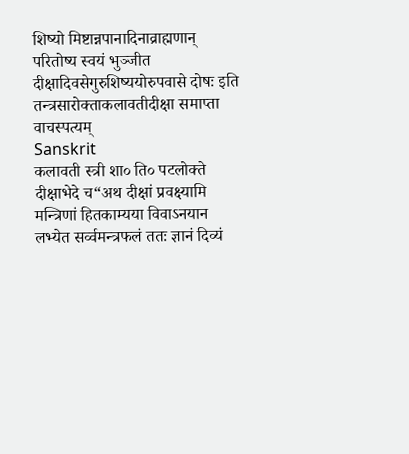शिष्यो मिष्टान्नपानादिनाव्राह्मणान् परितोष्य स्वयं भुञ्जीत दीक्षादिवसेगुरुशिष्ययोरुपवासे दोषः इति तन्त्रसारोक्ताकलावतीदीक्षा समाप्ता
वाचस्पत्यम्
Sanskrit
कलावती स्त्री शा० ति० पटलोक्ते दीक्षाभेदे च“अथ दीक्षां प्रवक्ष्यामि मन्त्रिणां हितकाम्यया विवाऽनयान लभ्येत सर्व्वमन्त्रफलं ततः ज्ञानं दिव्यं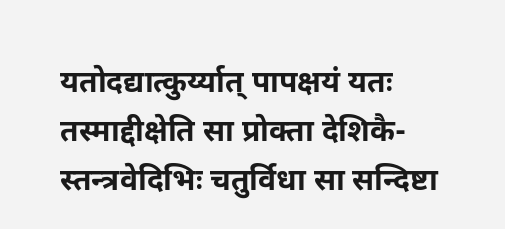यतोदद्यात्कुर्य्यात् पापक्षयं यतः तस्माद्दीक्षेति सा प्रोक्ता देशिकै-स्तन्त्रवेदिभिः चतुर्विधा सा सन्दिष्टा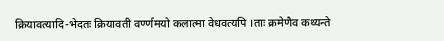क्रियावत्यादि-भेदतः क्रियावती वर्ण्णमयो कलात्मा वेधवत्यपि ।ताः क्रमेणैव कथ्यन्ते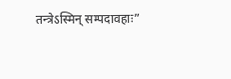तन्त्रेऽस्मिन् सम्पदावहाः”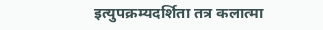इत्युपक्रम्यदर्शिता तत्र कलात्मा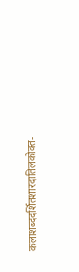कलाशब्ददर्शितशारदातिलकोक्त-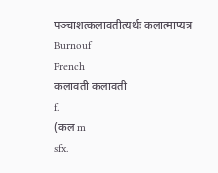पञ्चाशत्कलावतीत्यर्थः कलात्माप्यत्र
Burnouf
French
कलावती कलावती
f.
(कल m
sfx.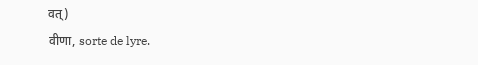वत्)
वीणा, sorte de lyre.